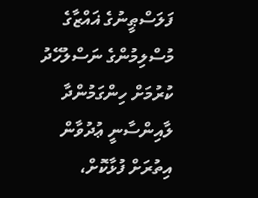ފަލަސްޠީނުގެ ޣައްޒާގެ މުސްލިމުންގެ ނަސްލުހޭދު ކުރުމަށް ހިންގަމުންދާ ލާއިންސާނީ ޢުދުވާން އިތުރަށް ފުޅާކޮށް،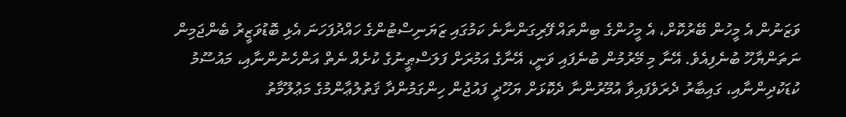ވަޒަނުން އެ މީހުން ބޭރުކޮށް، އެ މީހުންގެ ބިންތައް ފޭރިގަންނާނެ ކަމުގައި ޒަޔަނިސްޓުންގެ ހައްދުފަހަނަ އެޅި ބޮޑުވަޒީރު ބެންޖަމިން ނަތަންޔާހޫ ބުނެފިއެވެ. އޭނާ މި މޭރުމުން ބުނެފައި ވަނީ، އޭނާގެ އަމުރަށް ފަލަސްޠީނުގެ ކުށެއް ނެތް އަންހެނުންނާއި، މައުސޫމު ކުޑަކުދިންނާއި، ގައިބާރު ދެރަވެފައިވާ އުމޫރުންނާ ދެކޮޅަށް ޔަހޫދީ ފައުޖުން ހިންގަމުންދާ ޤަތުލުޢާންމުގެ މަޢުލޫމާތު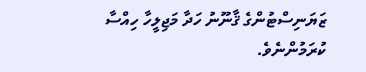ޒަޔަނިސްޓުންގެ ޤާނޫނު ހަދާ މަޖިލީހާ ހިއްސާ ކުރަމުންނެވެ.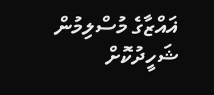ޣައްޒާގެ މުސްލިމުން ޝަހީދުކޮށް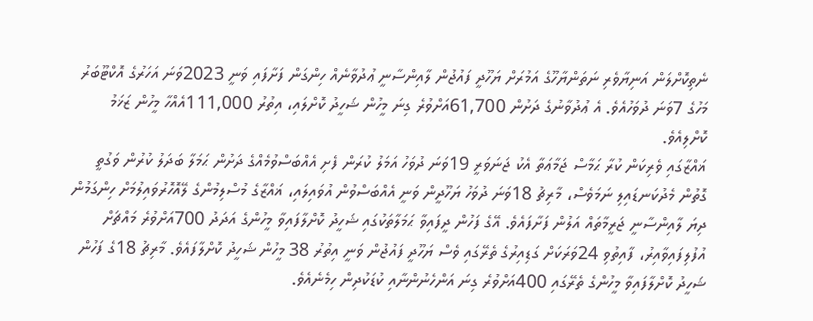ނެތިކޮށްލަން އަނިޔާވެރި ނަތަންޔާހޫގެ އަމުރަށް ޔަހޫދީ ފައުޖުން ލާއިންސާނީ ޢުދުވާނެއް ހިންގަން ފަށާފައި ވަނީ 2023ވަނަ އަހަރުގެ އޮކްޓޫބަރު މަހުގެ 7ވަނަ ދުވަހުއެވެ. އެ ޢުދުވާނުގެ ދަށުން 61,700އަށްވުރެ ގިނަ މީހުން ޝަހީދު ކޮށްލައި، އިތުރު 111,000އެއްހާ މީހުން ޒަޚަމު ކޮށްލިއެވެ.
ޣައްޒާގައި ވެރިކަން ކުރާ ޙަމާސް ޖަމާޢަތާ އެކު ޖަނަވަރީ 19ވަނަ ދުވަހު އަމަލު ކުރަން ފެށި އެއްބަސްވުމެއްގެ ދަށުން ޙަމަލާ ބަދަލު ކުރުން ވަގުތީ ގޮތުން މެދުކަނޑައިލި ނަމަވެސް، މާރިޗު 18ވަނަ ދުވަހު ޔަހޫދީން ވަނީ އެއްބަސްވުން އުވައިލައި، ޣައްޒާގެ މުސްލިމުންގެ ލޭއޮހޮރުވައިލުމަށް ހިންގަމުން ދިޔަ ލާއިންސާނީ ޖަރީމާތައް އަލުން ފަށާފައެވެ. އޭގެ ފަހުން ދީފައިވާ ޙަމަލާތަކުގައި ޝަހީދު ކޮށްލާފައިވާ މީހުންގެ އަދަދު 700އަށްވުރެ މައްޗަށް އުފުލިފައިވާއިރު، ފާއިތުވި 24ވަރަކަށް ގަޑިއިރުގެ ތެރޭގައި ވެސް ޔަހޫދީ ފައުޖުން ވަނީ އިތުރު 38 މީހުން ޝަހީދު ކޮށްލާފައެވެ. މާރިޗު 18ގެ ފަހުން ޝަހީދު ކޮށްލާފައިވާ މީހުންގެ ތެރޭގައި 400އަށްވުރެ ގިނަ އަންހެނުންނާއި ކުޑަކުދިން ހިމެނެއެވެ.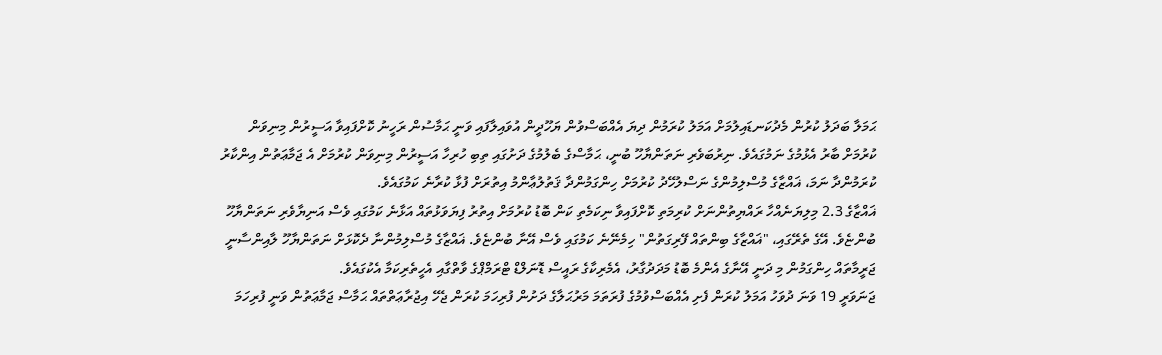ޙަމަލާ ބަދަލު ކުރުން މެދުކަނޑައިލުމަށް އަމަލު ކުރަމުން ދިޔަ އެއްބަސްވުން ޔަހޫދީން އުވައިލާފައި ވަނީ ޙަމާސުން ރަހީނު ކޮށްފައިވާ އަސީރުން މިނިވަން ކުރުމަށް ބާރު އެޅުމުގެ ނަމުގައެވެ. ނިރުބަވެރި ނަތަންޔާހޫ ބުނީ، ޙަމާސްގެ ބެލުމުގެ ދަށުގައި ތިބި ހުރިހާ އަސީރުން މިނިވަން ކުރުމަށް އެ ޖަމާޢަތުން އިންކާރު ކުރަމުންދާ ނަމަ، ޣައްޒާގެ މުސްލިމުންގެ ނަސްލުހޭދު ކުރުމަށް ހިންގަމުންދާ ޤަތުލުޢާންމު އިތުރަށް ފުޅާ ކުރާނެ ކަމުގައެވެ.
ޣައްޒާގެ 2.3 މިލިޔަނެއްހާ ރައްޔިތުންނަށް ކުރިމަތި ކޮށްފައިވާ ނިކަމެތި ކަން ބޮޑު ކުރުމަށް އިތުރު ފިޔަވަޅުތައް އަޅާނެ ކަމުގައި ވެސް އަނިޔާވެރި ނަތަންޔާހޫ ބުންޏެވެ. އޭގެ ތެރޭގައި، "ޣައްޒާގެ ބިންތައް ފޭރިގަތުން" ހިމެނޭނެ ކަމުގައި ވެސް އޭނާ ބުންޏެވެ. ޣައްޒާގެ މުސްލިމުންނާ ދެކޮޅަށް ނަތަންޔާހޫ ލާއިންސާނީ ޖަރީމާތައް ހިންގަމުން މި ދަނީ އޭނާގެ އެންމެ ބޮޑު މަދަދުގާރު، އެމެރިކާގެ ރައީސް ޑޮނަލްޑް ޓްރަމްޕްގެ ވާތްގާއި އެހީތެރިކަމާ އެކުގައެވެ.
ޖަނަވަރީ 19 ވަނަ ދުވަހު އަމަލު ކުރަން ފެށި އެއްބަސްވުމުގެ ފުރަތަމަ މަރުޙަލާގެ ދަށުން ފުރިހަމަ ކުރަން ޖެހޭ އިޖުރާޢަތްތައް ޙަމާސް ޖަމާޢަތުން ވަނީ ފުރިހަމަ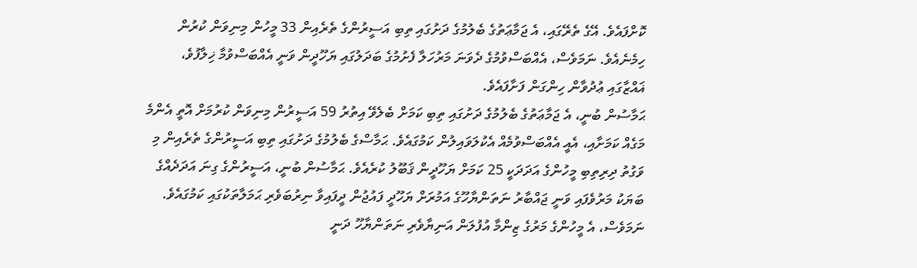ކޮށްފައެވެ. އޭގެ ތެރޭގައި، އެ ޖަމާޢަތުގެ ބެލުމުގެ ދަށުގައި ތިބި އަސީރުންގެ ތެރެއިން 33 މީހުން މިނިވަން ކުރުން ހިމެނެއެވެ. ނަމަވެސް، އެއްބަސްވުމުގެ ދެވަނަ މަރުހަލާ ފެށުމުގެ ބަދަލުގައި ޔަހޫދީން ވަނީ އެއްބަސްވުމާ ޚިލާފުވެ، ޣައްޒާގައި ޢުދުވާން ހިންގަން ފަށާފައެވެ.
ޙަމާސުން ބުނީ، އެ ޖަމާޢަތުގެ ބެލުމުގެ ދަށުގައި ތިބި ކަމަށް ބެލެވޭ އިތުރު 59 އަސީރުން މިނިވަން ކުރުމަށް އޮތީ އެންމެ މަގެއް ކަމަށާއި، އެއީ އެއްބަސްވުމެއް އެކުލަވައިލުން ކަމުގައެވެ. ޙަމާސްގެ ބެލުމުގެ ދަށުގައި ތިބި އަސީރުންގެ ތެރެއިން މި ވަގުތު ދިރިތިބި މީހުންގެ އަދަދަކީ 25 ކަމަށް ޔަހޫދީން ޤަބޫލު ކުރެއެވެ. ޙަމާސުން ބުނީ، އަސީރުންގެ ގިނަ އަދަދެއްގެ ބަޔަކު މަރުވެފައި ވަނީ ޖައްބާރު ނަތަންޔާހޫގެ އަމުރަށް ޔަހޫދީ ފައުޖުން ދީފައިވާ ނިރުބަވެރި ޙަމަލާތަކުގައި ކަމުގައެވެ. ނަމަވެސް، އެ މީހުންގެ މަރުގެ ޒިންމާ އުފުލަން އަނިޔާވެރި ނަތަންޔާހޫ ދަނީ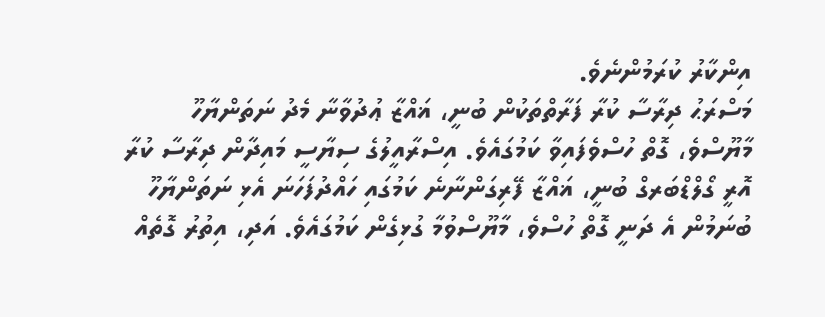އިންކާރު ކުރަމުންނެވެ.
މަސްރަޙު ދިރާސާ ކުރާ ފަރާތްތަކުން ބުނީ، ޣައްޒާ ޢުދުވާނާ މެދު ނަތަންޔާހޫ މާޔޫސްވެ، ގޮތް ހުސްވެފައިވާ ކަމުގައެވެ. އިސްރާއީލުގެ ސިޔާސީ މައިދާން ދިރާސާ ކުރާ އޮރީ ގޯލްޑްބަރގް ބުނީ، ޣައްޒާ ފޭރިގަންނާނެ ކަމުގައި ހައްދުފަހަނަ އެޅި ނަތަންޔާހޫ ބުނަމުން އެ ދަނީ ގޮތް ހުސްވެ، މާޔޫސްވުމާ ގުޅިގެން ކަމުގައެވެ. އަދި، އިތުރު ގޮތެއް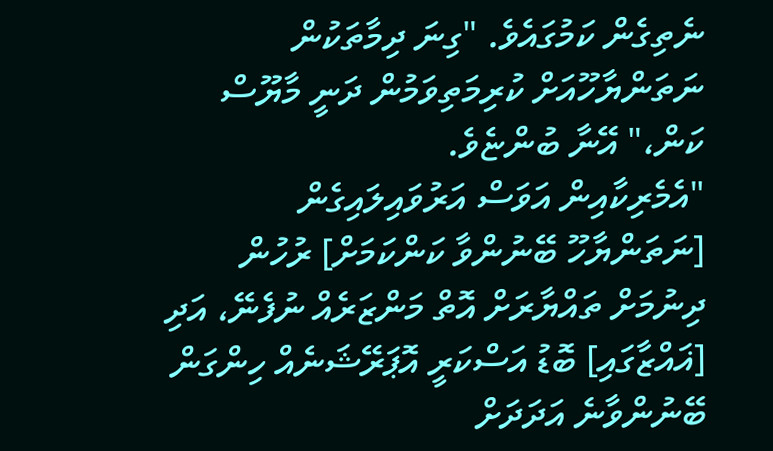ނެތިގެން ކަމުގައެވެ. "ގިނަ ދިމާތަކުން ނަތަންޔާހޫއަށް ކުރިމަތިވަމުން ދަނީ މާޔޫސް ކަން،" އޭނާ ބުންޏެވެ.
"އެމެރިކާއިން އަވަސް އަރުވައިލައިގެން [ނަތަންޔާހޫ ބޭނުންވާ ކަންކަމަށް] ރުހުން ދިނުމަށް ތައްޔާރަށް އޮތް މަންޒަރެއް ނުފެނޭ، އަދި [ޣައްޒާގައި] ބޮޑު އަސްކަރީ އޮޕަރޭޝަނެއް ހިންގަން ބޭނުންވާނެ އަދަދަށް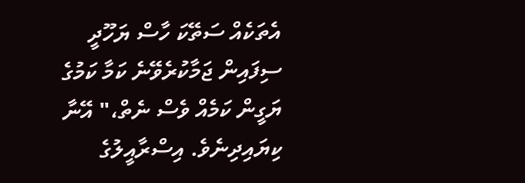އެތަކެއް ސަތޭކަ ހާސް ޔަހޫދީ ސިފައިން ޖަމާކުރެވޭނެ ކަމާ ކަމުގެ ޔަގީން ކަމެއް ވެސް ނެތް،" އޭނާ ކިޔައިދިނެވެ. އިސްރާއީލުގެ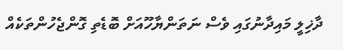ދާޚިލީ މައިދާނުގައި ވެސް ނަތަންޔާހޫއަށް ބޮޑެތި ގޮންޖެހުންތަކެއް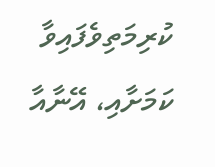ކުރިމަތިވެފައިވާ ކަމަށާއި، އޭނާއާ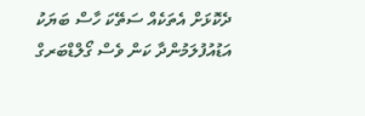ދެކޮޅަށް އެތަކެއް ސަތޭކަ ހާސް ބަޔަކު އަޑުއުފުލަމުންދާ ކަން ވެސް ގޯލްޑްބަރގް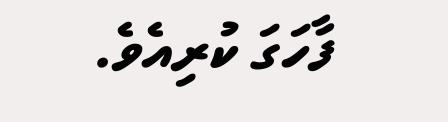ފާހަގަ ކުރިއެވެ.